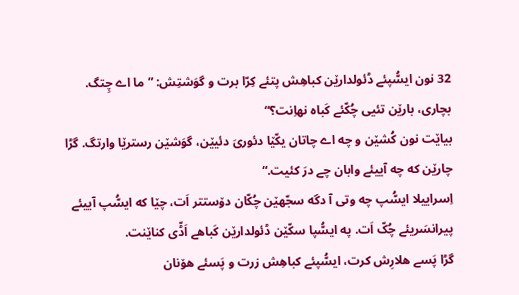32 نون ایسُّپئے ڈئولدارێن کباهِش پتئے کِرّا برت و گوَشتِش: ”ما اے چِتگ. بچاری، بارێن تئیی چُکّئے کَباه نهاِنت؟“
بیاێت نون کُشێن و چه اے چاتان یکّێا دئوریَ دئیێن، گوَشێن رسترێا وارتگ. گڑا چارێن که چه آییئے وابان چے درَ کئیت.“
اِسراییلا ایسُّپ چه وتی آ دگه سجّهێن چُکّان دۆستتر اَت، چێا که ایسُّپ آییئے پیرانسَریئے چُکّ اَت. په ایسُّپا سکّێن ڈئولدارێن کَباهے اَڈّی کناێنت.
گڑا پَسے هلارِش کرت، ایسُّپئے کباهِش زرت و پَسئے هۆنان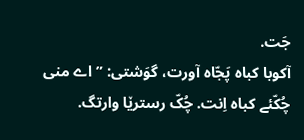جَت.
آکوبا کباه پَجّاه آورت، گوَشتی: ”اے منی چُکّئے کباه اِنت. چُکّ رسترێا وارتگ.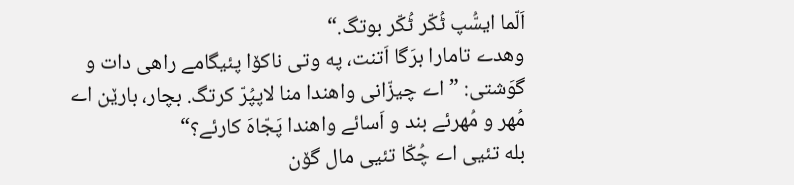اَلّما ایسُّپ ٹُکّر ٹُکّر بوتگ.“
وهدے تامارا برَگا اَتنت، په وتی ناکۆا پئیگامے راهی دات و گوَشتی: ”اے چیزّانی واهندا منا لاپپُرّ کرتگ. بچار، بارێن اے مُهر و مُهرئے بند و اَسائے واهندا پَجّاهَ کارئے؟“
بله تئیی اے چُکّا تئیی مال گۆن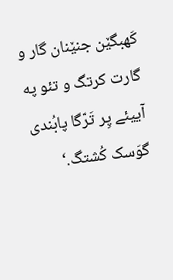کَهبگێن جنێنان گار و گارت کرتگ و تئو په آییئے پِر تَرّگا پابُندی گوَسک کُشتگ.‘